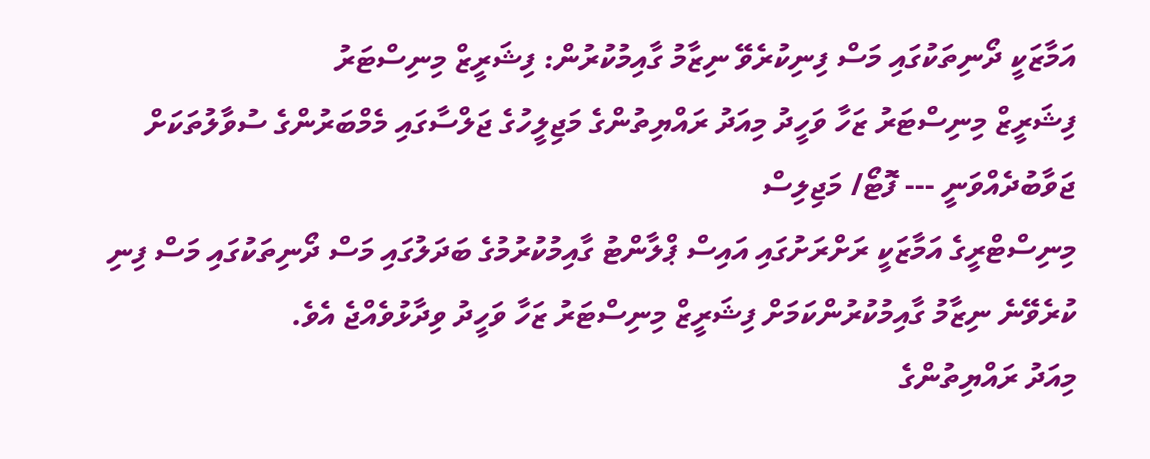އަމާޒަކީ ދޯނިތަކުގައި މަސް ފިނިކުރެވޭ ނިޒާމު ގާއިމުކުރުން: ފިޝަރީޒް މިނިސްޓަރު
ފިޝަރީޒް މިނިސްޓަރު ޒަހާ ވަހީދު މިއަދު ރައްޔިތުންގެ މަޖިލީހުގެ ޖަލްސާގައި މެމްބަރުންގެ ސުވާލުތަކަށް ޖަވާބުދެއްވަނީ --- ފޮޓޯ/ މަޖިލިސް
މިނިސްޓްރީގެ އަމާޒަކީ ރަށްރަށުގައި އައިސް ޕްލާންޓު ގާއިމުކުރުމުގެ ބަދަލުގައި މަސް ދޯނިތަކުގައި މަސް ފިނި ކުރެވޭނެ ނިޒާމު ގާއިމުކުރުންކަމަށް ފިޝަރީޒް މިނިސްޓަރު ޒަހާ ވަހީދު ވިދާޅުވެއްޖެ އެވެ.
މިއަދު ރައްޔިތުންގެ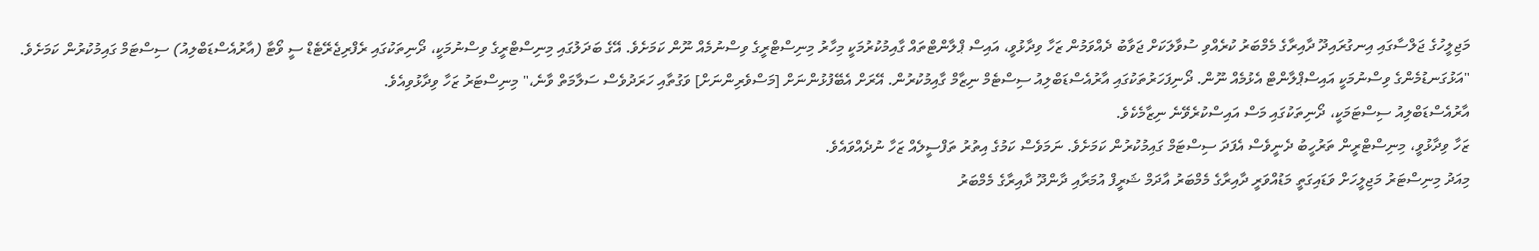މަޖިލީހުގެ ޖަލްސާގައި އިނގުރައިދޫ ދާއިރާގެ މެމްބަރު ކުރެއްވި ސުވާލަކަށް ޖަވާބު ދެއްވަމުން ޒަހާ ވިދާޅުވީ، އައިސް ޕްލާންޓްތައް ގާއިމުކުރުމަކީ މިހާރު މިނިސްޓްރީގެ ވިސްނުމެއް ނޫން ކަމަށެވެ. އޭގެ ބަދަލުގައި މިނިސްޓްރީގެ ވިސްނުމަކީ، ދޯނިތަކުގައި ރެފްރިޖެރޭޓެޑް ސީ ވޯޓާ (އާރުއެސްޑަބްލިއު) ސިސްޓަމް ގައިމުކުރުން ކަމަށެވެ.
"އަޅުގަނޑުމެންގެ ވިސްނުމަކީ އައިސްޕްލާންޓް އެޅުމެއް ނޫން. ދޯނިފަހަރުތަކުގައި އާރުއެސްޑަބްލިއު ސިސްޓެމް ނިޒާމް ގާއިމުކުރުން. އޭރަށް އެބޭފުޅުންނަށް [މަސްވެރިންނަށް] ވަގުތާއި ހަރަދުވެސް ސަލާމަތް ވާނެ،" މިނިސްޓަރު ޒަހާ ވިދާޅުވިއެވެ.
އާރުއެސްޑަބްލިއު ސިސްޓަމަކީ، ދޯނިތަކުގައި މަސް އައިސްކުރެވޭނެ ނިޒާމެކެވެ.
ޒަހާ ވިދާޅުވީ، މިނިސްޓްރީން ތަރުހީބު ދެނީވެސް އެފަދަ ސިސްޓަމް ގައިމުކުރުން ކަމަށެވެ. ނަމަވެސް ކަމުގެ އިތުރު ތަފްސީލެއް ޒަހާ ނުދެއްވައެވެ.
މިއަދު މިނިސްޓަރު މަޖިލީހަށް ވަޑައިގަތީ މަޑުއްވަރީ ދާއިރާގެ މެމްބަރު އާދަމް ޝަރީފް އުމަރާއި ދާންދޫ ދާއިރާގެ މެމްބަރު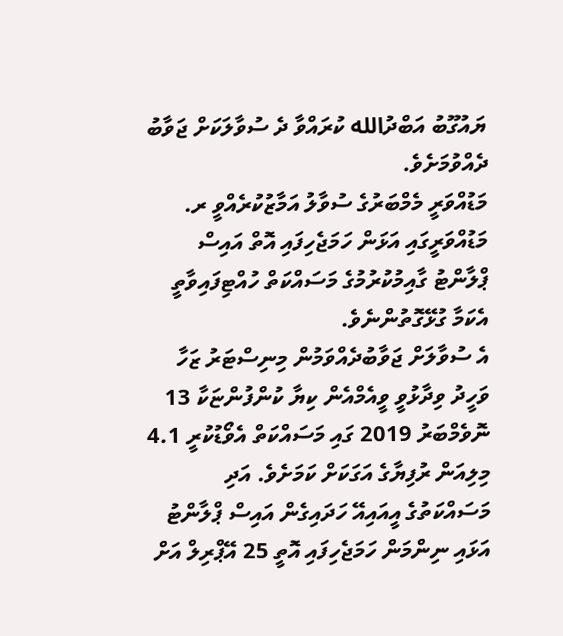ޔައުގޫބު އަބްދުالله ކުރައްވާ ދެ ސުވާލަކަށް ޖަވާބު ދެއްވުމަށެވެ.
މަޑުއްވަރީ މެމްބަރުގެ ސުވާލު އަމާޒުކުރެއްވީ ރ. މަޑުއްވަރީގައި އަޅަން ހަމަޖެހިފައި އޮތް އައިސް ޕްލާންޓު ގާއިމުކުރުމުގެ މަސައްކަތް ހުއްޓިފައިވާތީ އެކަމާ ގުޅޭގޮތުންނެވެ.
އެ ސުވާލަށް ޖަވާބުދެއްވަމުން މިނިސްޓަރު ޒަހާ ވަހީދު ވިދާޅުވީ ވީއެމްއެން ކިޔާ ކުންފުންޏަކާ 13 ނޮވެމްބަރު 2019 ގައި މަސައްކަތް އެވޯޑުކުރީ 4.1 މިލިއަން ރުފިޔާގެ އަގަކަށް ކަމަށެވެ. އަދި މަސައްކަތުގެ އީއައިއޭ ހަދައިގެން އައިސް ޕްލާންޓު އަޅައި ނިންމަން ހަމަޖެހިފައި އޮތީ 25 އޭޕްރިލް އަށް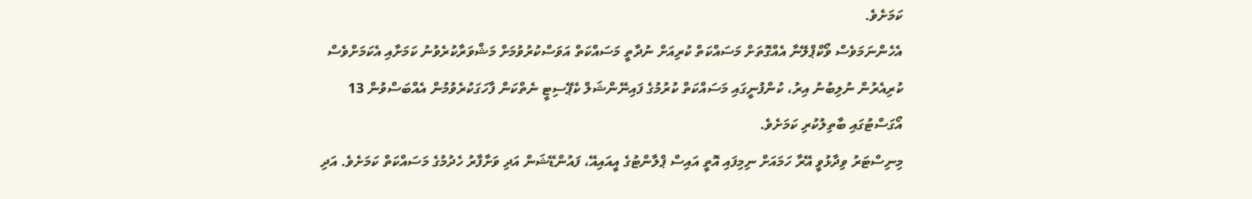ކަމަށެވެ.
އެހެންނަމަވެސް ވޯކްޕްލޭނާ އެއްގޮތަށް މަސައްކަތް ކުރިއަށް ނުދާތީ މަސައްކަތް އަވަސްކުރުވުމަށް މަޝްވަރާކުރެވުނު ކަމަށާއި އެކަމަށްވެސް ކުރިއެރުން ނުލިބުނު އިރު، ކުންފުނީގައި މަސައްކަތް ކުރުމުގެ ފައިނޭންޝަލް ކެޕޭސިޓީ ނެތްކަން ފާހަގަކުރެވުމުން އެއްބަސްވުން 13 އޯގަސްޓުގައި ބާތިލުކުރި ކަމަށެވެ.
މިނިސްޓަރު ވިދާޅުވީ އޭރާ ހަމައަށް ނިމިފައި އޮތީ އައިސް ޕްލާންޓުގެ އީއައިއޭ، ފައުންޑޭޝަން އަދި ވަށާފާރު ހެދުމުގެ މަސައްކަތް ކަމަށެވެ. އަދި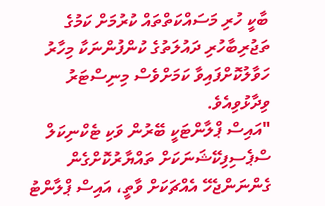ބާކީ ހުރި މަސައްކަތްތައް ކުރުމަށް ކަމުގެ ތަޖުރިބާހުރި ދައުލަތުގެ ކުންފުންނަކާ މިހާރު ހަވާލުކޮށްފައިވާ ކަމަށްވެސް މިނިސްޓަރު ވިދާޅުވިއެވެ.
"އައިސް ޕްލާންޓަކީ ބޭރުން ވަކި ޓެކްނިކަލް ސްޕެސިފިކޭޝަނަކަށް ތައްޔާރުކޮށްގެން ގެންނަންޖެހޭ އެއްޗަކަށް ވާތީ، އައިސް ޕްލާންޓު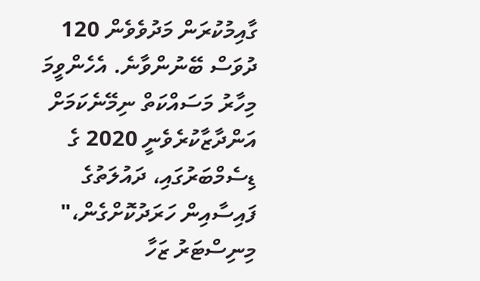ގާއިމުކުރަން މަދުވެވެން 120 ދުވަސް ބޭނުންވާނެ. އެހެންވީމަ މިހާރު މަސައްކަތް ނިމޭނެކަމަށް އަންދާޒާކުރެވެނީ 2020 ގެ ޑިސެމްބަރުގައި، ދައުލަތުގެ ފައިސާއިން ހަރަދުކޮށްގެން،" މިނިސްޓަރު ޒަހާ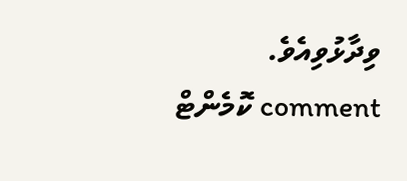ވިދާޅުވިއެވެ.
comment ކޮމެންޓް